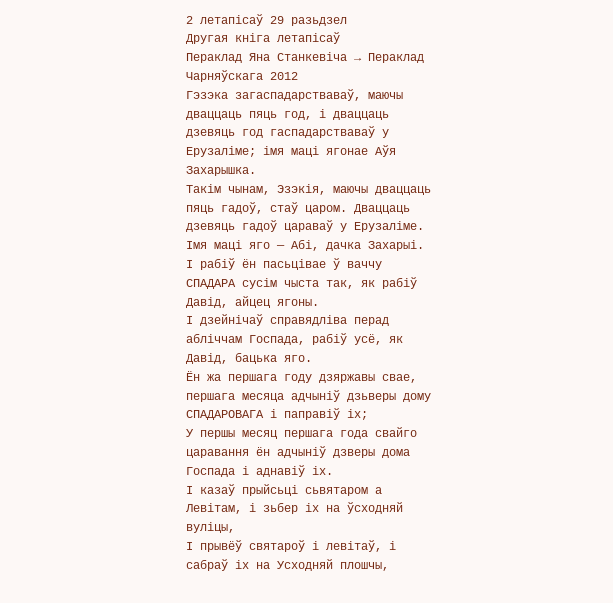2 летапісаў 29 разьдзел
Другая кніга летапісаў
Пераклад Яна Станкевіча → Пераклад Чарняўскага 2012
Гэзэка загаспадарстваваў, маючы дваццаць пяць год, і дваццаць дзевяць год гаспадарстваваў у Ерузаліме; імя маці ягонае Аўя Захарышка.
Такім чынам, Эзэкія, маючы дваццаць пяць гадоў, стаў царом. Дваццаць дзевяць гадоў цараваў у Ерузаліме. Імя маці яго — Абі, дачка Захарыі.
І рабіў ён пасьцівае ў ваччу СПАДАРА сусім чыста так, як рабіў Давід, айцец ягоны.
І дзейнічаў справядліва перад абліччам Госпада, рабіў усё, як Давід, бацька яго.
Ён жа першага году дзяржавы свае, першага месяца адчыніў дзьверы дому СПАДАРОВАГА і паправіў іх;
У першы месяц першага года свайго царавання ён адчыніў дзверы дома Госпада і аднавіў іх.
І казаў прыйсьці сьвятаром а Левітам, і зьбер іх на ўсходняй вуліцы,
І прывёў святароў і левітаў, і сабраў іх на Усходняй плошчы,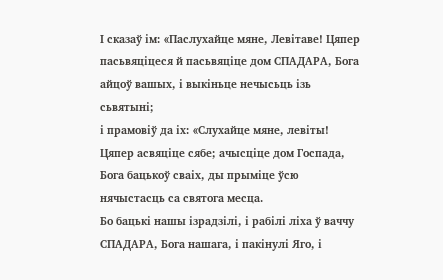І сказаў ім: «Паслухайце мяне, Левітаве! Цяпер пасьвяціцеся й пасьвяціце дом СПАДАРА, Бога айцоў вашых, і выкіньце нечысьць ізь сьвятыні;
і прамовіў да іх: «Слухайце мяне, левіты! Цяпер асвяціце сябе; ачысціце дом Госпада, Бога бацькоў сваіх, ды прыміце ўсю нячыстасць са святога месца.
Бо бацькі нашы ізрадзілі, і рабілі ліха ў ваччу СПАДАРА, Бога нашага, і пакінулі Яго, і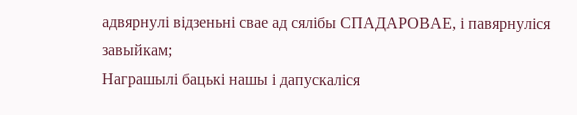адвярнулі відзеньні свае ад сялібы СПАДАРОВАЕ, і павярнуліся завыйкам;
Награшылі бацькі нашы і дапускаліся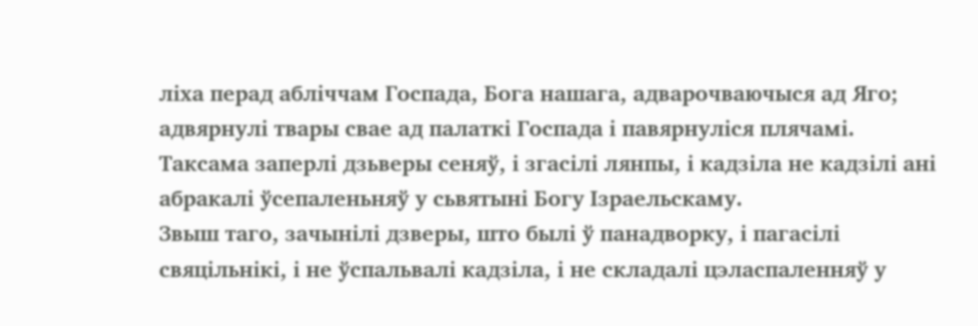ліха перад абліччам Госпада, Бога нашага, адварочваючыся ад Яго; адвярнулі твары свае ад палаткі Госпада і павярнуліся плячамі.
Таксама заперлі дзьверы сеняў, і згасілі лянпы, і кадзіла не кадзілі ані абракалі ўсепаленьняў у сьвятыні Богу Ізраельскаму.
Звыш таго, зачынілі дзверы, што былі ў панадворку, і пагасілі свяцільнікі, і не ўспальвалі кадзіла, і не складалі цэласпаленняў у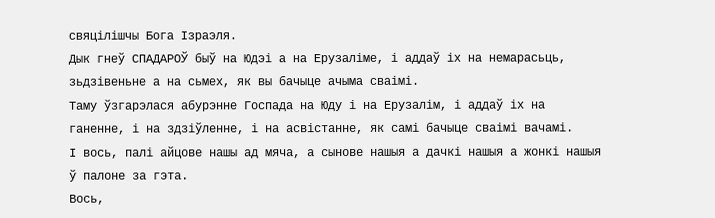свяцілішчы Бога Ізраэля.
Дык гнеў СПАДАРОЎ быў на Юдэі а на Ерузаліме, і аддаў іх на немарасьць, зьдзівеньне а на сьмех, як вы бачыце ачыма сваімі.
Таму ўзгарэлася абурэнне Госпада на Юду і на Ерузалім, і аддаў іх на ганенне, і на здзіўленне, і на асвістанне, як самі бачыце сваімі вачамі.
І вось, палі айцове нашы ад мяча, а сынове нашыя а дачкі нашыя а жонкі нашыя ў палоне за гэта.
Вось,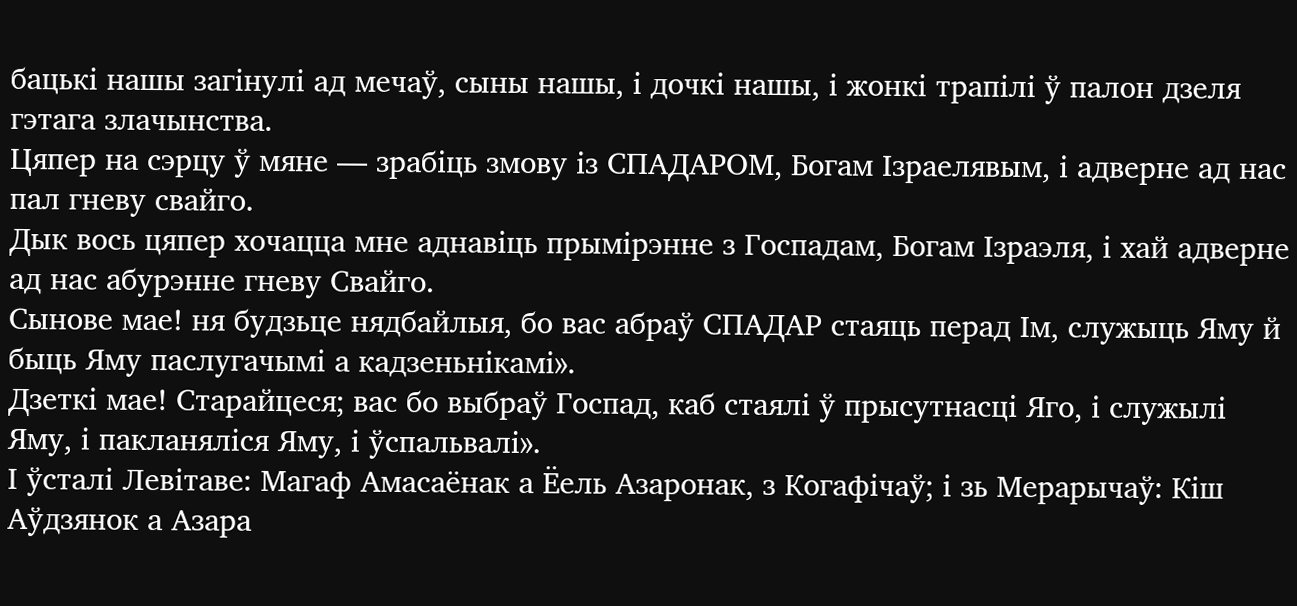бацькі нашы загінулі ад мечаў, сыны нашы, і дочкі нашы, і жонкі трапілі ў палон дзеля гэтага злачынства.
Цяпер на сэрцу ў мяне — зрабіць змову із СПАДАРОМ, Богам Ізраелявым, і адверне ад нас пал гневу свайго.
Дык вось цяпер хочацца мне аднавіць прымірэнне з Госпадам, Богам Ізраэля, і хай адверне ад нас абурэнне гневу Свайго.
Сынове мае! ня будзьце нядбайлыя, бо вас абраў СПАДАР стаяць перад Ім, служыць Яму й быць Яму паслугачымі а кадзеньнікамі».
Дзеткі мае! Старайцеся; вас бо выбраў Госпад, каб стаялі ў прысутнасці Яго, і служылі Яму, і пакланяліся Яму, і ўспальвалі».
І ўсталі Левітаве: Магаф Амасаёнак а Ёель Азаронак, з Когафічаў; і зь Мерарычаў: Кіш Аўдзянок а Азара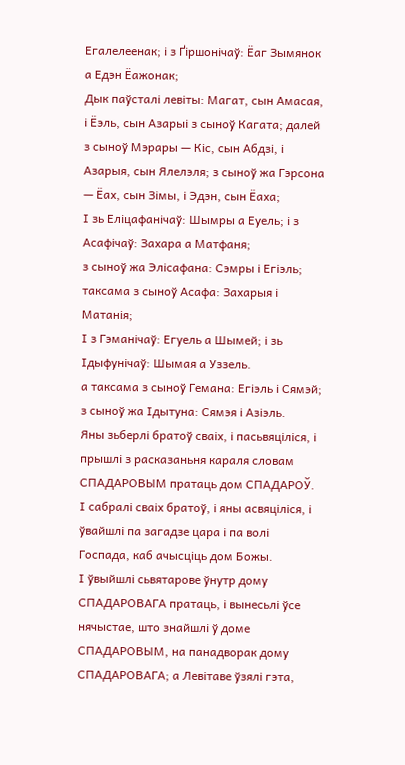Егалелеенак; і з Ґіршонічаў: Ёаг Зымянок а Едэн Ёажонак;
Дык паўсталі левіты: Магат, сын Амасая, і Ёэль, сын Азарыі з сыноў Кагата; далей з сыноў Мэрары — Кіс, сын Абдзі, і Азарыя, сын Ялелэля; з сыноў жа Гэрсона — Ёах, сын Зімы, і Эдэн, сын Ёаха;
І зь Еліцафанічаў: Шымры а Еуель; і з Асафічаў: Захара а Матфаня;
з сыноў жа Элісафана: Сэмры і Егіэль; таксама з сыноў Асафа: Захарыя і Матанія;
І з Гэманічаў: Егуель а Шымей; і зь Ідыфунічаў: Шымая а Уззель.
а таксама з сыноў Гемана: Егіэль і Сямэй; з сыноў жа Ідытуна: Сямэя і Азіэль.
Яны зьберлі братоў сваіх, і пасьвяціліся, і прышлі з расказаньня караля словам СПАДАРОВЫМ пратаць дом СПАДАРОЎ.
І сабралі сваіх братоў, і яны асвяціліся, і ўвайшлі па загадзе цара і па волі Госпада, каб ачысціць дом Божы.
І ўвыйшлі сьвятарове ўнутр дому СПАДАРОВАГА пратаць, і вынесьлі ўсе нячыстае, што знайшлі ў доме СПАДАРОВЫМ, на панадворак дому СПАДАРОВАГА; а Левітаве ўзялі гэта,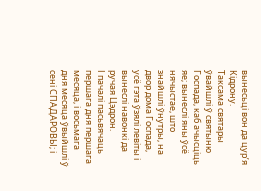вынесьці вон да цур’я Кідрону.
Таксама святары ўвайшлі ў святыню Госпада, каб ачысціць яе; вынеслі яны ўсё нячыстае, што знайшлі ўнутры, на двор дома Госпада, усё гэта ўзялі левіты і вынеслі навонкі да ручая Цэдрон.
І пачалі пасьвячаць першага дня першага месяца, і восьмага дня месяца ўвыйшлі ў сені СПАДАРОВЫ; і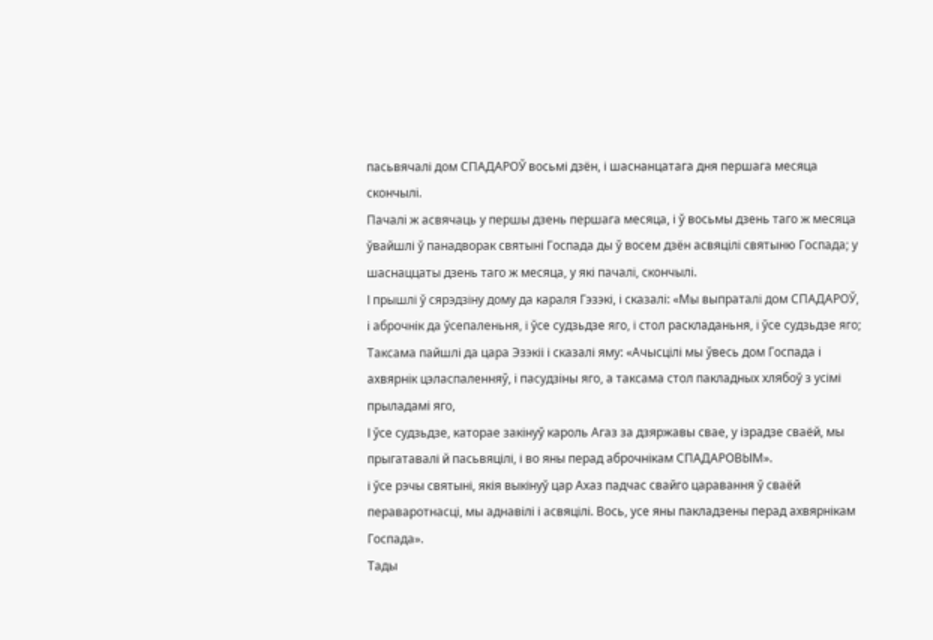пасьвячалі дом СПАДАРОЎ восьмі дзён, і шаснанцатага дня першага месяца скончылі.
Пачалі ж асвячаць у першы дзень першага месяца, і ў восьмы дзень таго ж месяца ўвайшлі ў панадворак святыні Госпада ды ў восем дзён асвяцілі святыню Госпада; у шаснаццаты дзень таго ж месяца, у які пачалі, скончылі.
І прышлі ў сярэдзіну дому да караля Гэзэкі, і сказалі: «Мы выпраталі дом СПАДАРОЎ, і аброчнік да ўсепаленьня, і ўсе судзьдзе яго, і стол раскладаньня, і ўсе судзьдзе яго;
Таксама пайшлі да цара Эзэкіі і сказалі яму: «Ачысцілі мы ўвесь дом Госпада і ахвярнік цэласпаленняў, і пасудзіны яго, а таксама стол пакладных хлябоў з усімі прыладамі яго,
І ўсе судзьдзе, каторае закінуў кароль Агаз за дзяржавы свае, у ізрадзе сваёй, мы прыгатавалі й пасьвяцілі, і во яны перад аброчнікам СПАДАРОВЫМ».
і ўсе рэчы святыні, якія выкінуў цар Ахаз падчас свайго царавання ў сваёй пераваротнасці, мы аднавілі і асвяцілі. Вось, усе яны пакладзены перад ахвярнікам Госпада».
Тады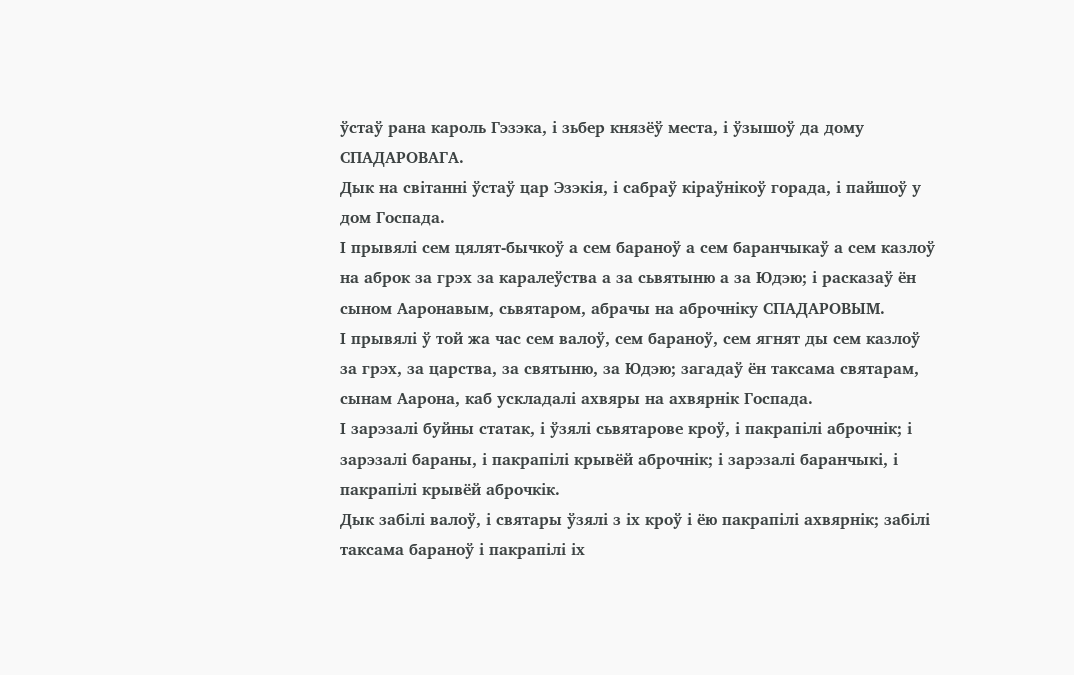ўстаў рана кароль Гэзэка, і зьбер князёў места, і ўзышоў да дому СПАДАРОВАГА.
Дык на світанні ўстаў цар Эзэкія, і сабраў кіраўнікоў горада, і пайшоў у дом Госпада.
І прывялі сем цялят-бычкоў а сем бараноў а сем баранчыкаў а сем казлоў на аброк за грэх за каралеўства а за сьвятыню а за Юдэю; і расказаў ён сыном Ааронавым, сьвятаром, абрачы на аброчніку СПАДАРОВЫМ.
І прывялі ў той жа час сем валоў, сем бараноў, сем ягнят ды сем казлоў за грэх, за царства, за святыню, за Юдэю; загадаў ён таксама святарам, сынам Аарона, каб ускладалі ахвяры на ахвярнік Госпада.
І зарэзалі буйны статак, і ўзялі сьвятарове кроў, і пакрапілі аброчнік; і зарэзалі бараны, і пакрапілі крывёй аброчнік; і зарэзалі баранчыкі, і пакрапілі крывёй аброчкік.
Дык забілі валоў, і святары ўзялі з іх кроў і ёю пакрапілі ахвярнік; забілі таксама бараноў і пакрапілі іх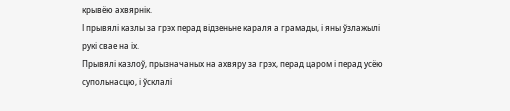крывёю ахвярнік.
І прывялі казлы за грэх перад відзеньне караля а грамады, і яны ўзлажылі рукі свае на іх.
Прывялі казлоў, прызначаных на ахвяру за грэх, перад царом і перад усёю супольнасцю, і ўсклалі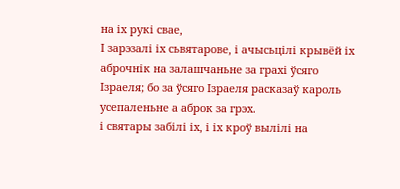на іх рукі свае,
І зарэзалі іх сьвятарове, і ачысьцілі крывёй іх аброчнік на залашчаньне за грахі ўсяго Ізраеля; бо за ўсяго Ізраеля расказаў кароль усепаленьне а аброк за грэх.
і святары забілі іх, і іх кроў вылілі на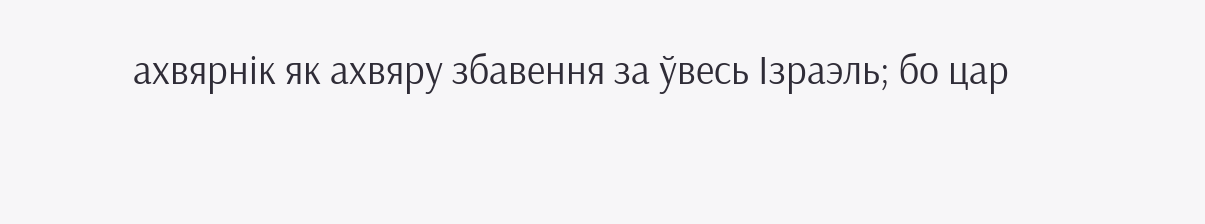ахвярнік як ахвяру збавення за ўвесь Ізраэль; бо цар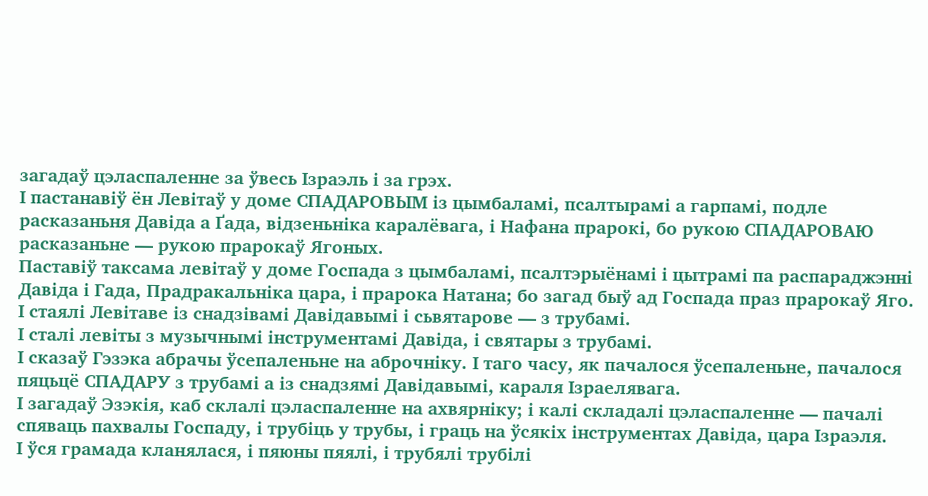загадаў цэласпаленне за ўвесь Ізраэль і за грэх.
І пастанавіў ён Левітаў у доме СПАДАРОВЫМ із цымбаламі, псалтырамі а гарпамі, подле расказаньня Давіда а Ґада, відзеньніка каралёвага, і Нафана прарокі, бо рукою СПАДАРОВАЮ расказаньне — рукою прарокаў Ягоных.
Паставіў таксама левітаў у доме Госпада з цымбаламі, псалтэрыёнамі і цытрамі па распараджэнні Давіда і Гада, Прадракальніка цара, і прарока Натана; бо загад быў ад Госпада праз прарокаў Яго.
І стаялі Левітаве із снадзівамі Давідавымі і сьвятарове — з трубамі.
І сталі левіты з музычнымі інструментамі Давіда, і святары з трубамі.
І сказаў Гэзэка абрачы ўсепаленьне на аброчніку. І таго часу, як пачалося ўсепаленьне, пачалося пяцьцё СПАДАРУ з трубамі а із снадзямі Давідавымі, караля Ізраелявага.
І загадаў Эзэкія, каб склалі цэласпаленне на ахвярніку; і калі складалі цэласпаленне — пачалі спяваць пахвалы Госпаду, і трубіць у трубы, і граць на ўсякіх інструментах Давіда, цара Ізраэля.
І ўся грамада кланялася, і пяюны пяялі, і трубялі трубілі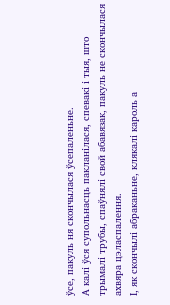ўсе, пакуль ня скончылася ўсепаленьне.
А калі ўся супольнасць пакланілася, спевакі і тыя, што трымалі трубы, спаўнялі свой абавязак, пакуль не скончылася ахвяра цэласпалення.
І, як скончылі абраканьне, клякалі кароль а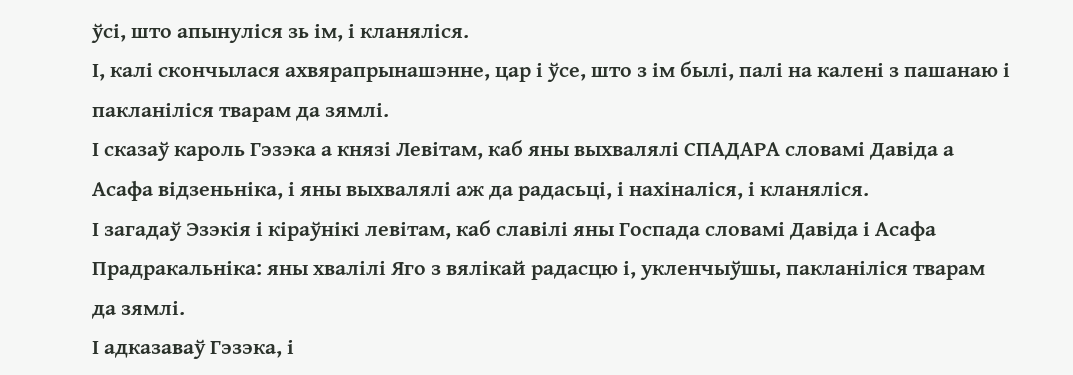ўсі, што апынуліся зь ім, і кланяліся.
І, калі скончылася ахвярапрынашэнне, цар і ўсе, што з ім былі, палі на калені з пашанаю і пакланіліся тварам да зямлі.
І сказаў кароль Гэзэка а князі Левітам, каб яны выхвалялі СПАДАРА словамі Давіда а Асафа відзеньніка, і яны выхвалялі аж да радасьці, і нахіналіся, і кланяліся.
І загадаў Эзэкія і кіраўнікі левітам, каб славілі яны Госпада словамі Давіда і Асафа Прадракальніка: яны хвалілі Яго з вялікай радасцю і, укленчыўшы, пакланіліся тварам да зямлі.
І адказаваў Гэзэка, і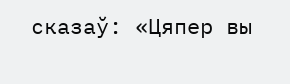сказаў: «Цяпер вы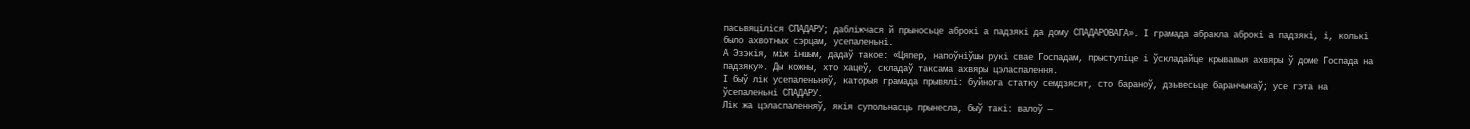пасьвяціліся СПАДАРУ; дабліжчася й прыносьце аброкі а падзякі да дому СПАДАРОВАГА». І грамада абракла аброкі а падзякі, і, колькі было ахвотных сэрцам, усепаленьні.
А Эзэкія, між іншым, дадаў такое: «Цяпер, напоўніўшы рукі свае Госпадам, прыступіце і ўскладайце крывавыя ахвяры ў доме Госпада на падзяку». Ды кожны, хто хацеў, складаў таксама ахвяры цэласпалення.
І быў лік усепаленьняў, каторыя грамада прывялі: буйнога статку семдзясят, сто бараноў, дзьвесьце баранчыкаў; усе гэта на ўсепаленьні СПАДАРУ.
Лік жа цэласпаленняў, якія супольнасць прынесла, быў такі: валоў —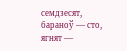семдзесят, бараноў — сто, ягнят —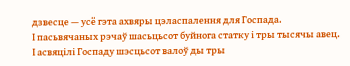дзвесце — усё гэта ахвяры цэласпалення для Госпада.
І пасьвячаных рэчаў шасьцьсот буйнога статку і тры тысячы авец.
І асвяцілі Госпаду шэсцьсот валоў ды тры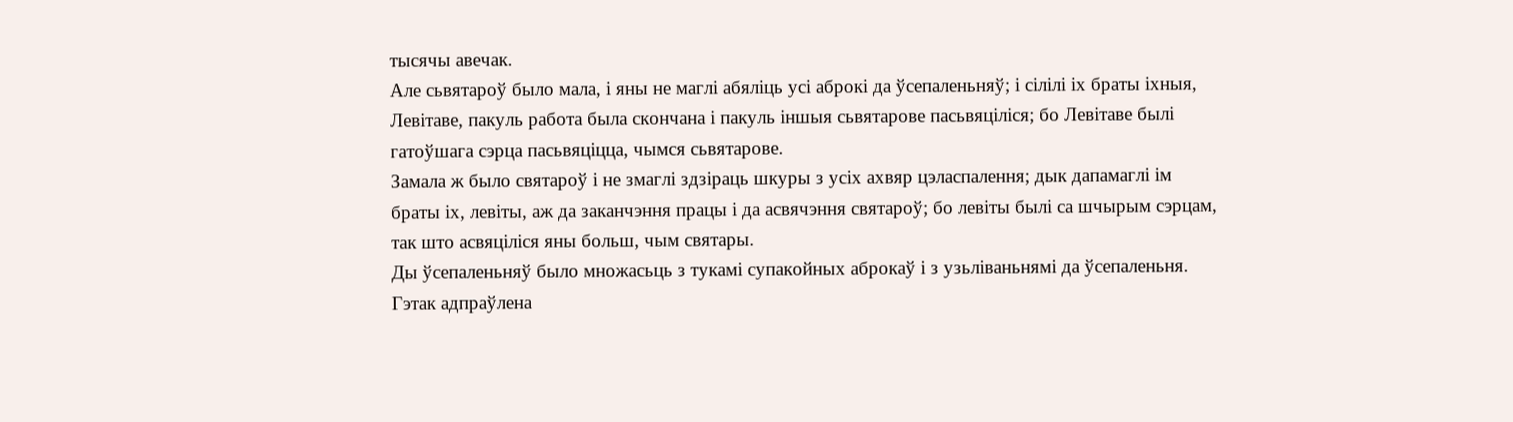тысячы авечак.
Але сьвятароў было мала, і яны не маглі абяліць усі аброкі да ўсепаленьняў; і сілілі іх браты іхныя, Левітаве, пакуль работа была скончана і пакуль іншыя сьвятарове пасьвяціліся; бо Левітаве былі гатоўшага сэрца пасьвяціцца, чымся сьвятарове.
Замала ж было святароў і не змаглі здзіраць шкуры з усіх ахвяр цэласпалення; дык дапамаглі ім браты іх, левіты, аж да заканчэння працы і да асвячэння святароў; бо левіты былі са шчырым сэрцам, так што асвяціліся яны больш, чым святары.
Ды ўсепаленьняў было множасьць з тукамі супакойных аброкаў і з узьліваньнямі да ўсепаленьня. Гэтак адпраўлена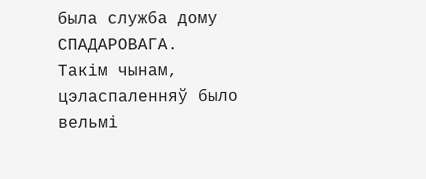была служба дому СПАДАРОВАГА.
Такім чынам, цэласпаленняў было вельмі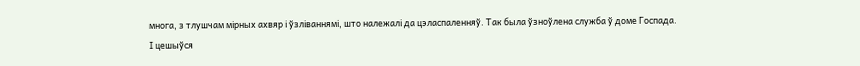многа, з тлушчам мірных ахвяр і ўзліваннямі, што належалі да цэласпаленняў. Так была ўзноўлена служба ў доме Госпада.
І цешыўся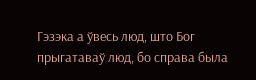Гэзэка а ўвесь люд, што Бог прыгатаваў люд, бо справа была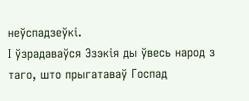неўспадзеўкі.
І ўзрадаваўся Эзэкія ды ўвесь народ з таго, што прыгатаваў Госпад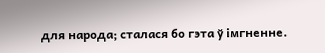для народа; сталася бо гэта ў імгненне.